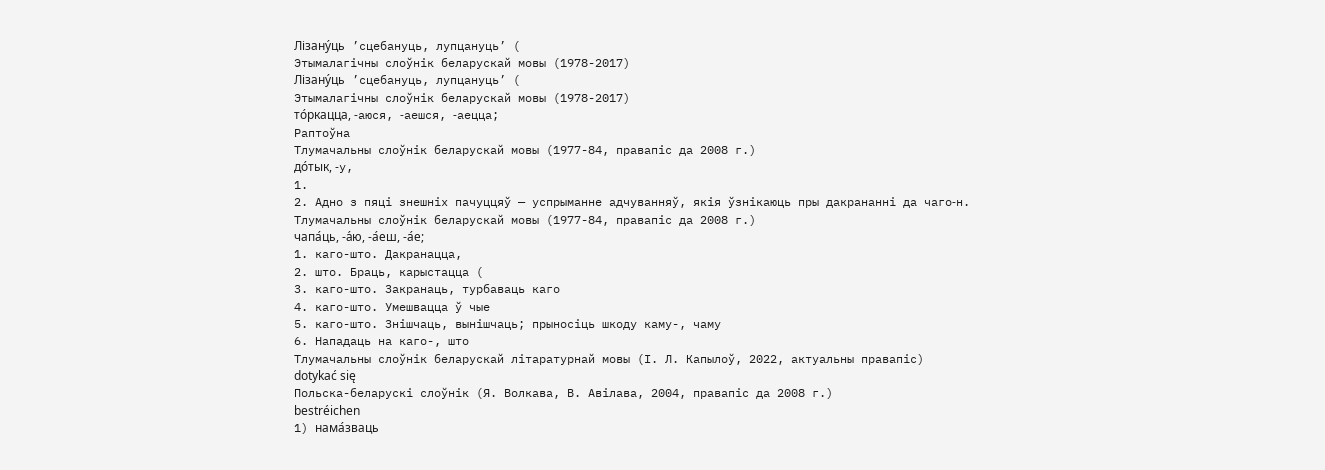Лізану́ць ’сцебануць, лупцануць’ (
Этымалагічны слоўнік беларускай мовы (1978-2017)
Лізану́ць ’сцебануць, лупцануць’ (
Этымалагічны слоўнік беларускай мовы (1978-2017)
то́ркацца, ‑аюся, ‑аешся, ‑аецца;
Раптоўна
Тлумачальны слоўнік беларускай мовы (1977-84, правапіс да 2008 г.)
до́тык, ‑у,
1.
2. Адно з пяці знешніх пачуццяў — успрыманне адчуванняў, якія ўзнікаюць пры дакрананні да чаго‑н.
Тлумачальны слоўнік беларускай мовы (1977-84, правапіс да 2008 г.)
чапа́ць, -а́ю, -а́еш, -а́е;
1. каго-што. Дакранацца,
2. што. Браць, карыстацца (
3. каго-што. Закранаць, турбаваць каго
4. каго-што. Умешвацца ў чые
5. каго-што. Знішчаць, вынішчаць; прыносіць шкоду каму-, чаму
6. Нападаць на каго-, што
Тлумачальны слоўнік беларускай літаратурнай мовы (І. Л. Капылоў, 2022, актуальны правапіс)
dotykać się
Польска-беларускі слоўнік (Я. Волкава, В. Авілава, 2004, правапіс да 2008 г.)
bestréichen
1) нама́зваць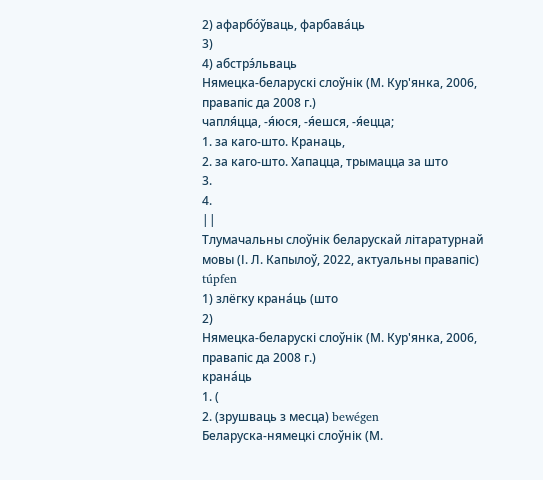2) афарбо́ўваць, фарбава́ць
3)
4) абстрэ́льваць
Нямецка-беларускі слоўнік (М. Кур'янка, 2006, правапіс да 2008 г.)
чапля́цца, -я́юся, -я́ешся, -я́ецца;
1. за каго-што. Кранаць,
2. за каго-што. Хапацца, трымацца за што
3.
4.
||
Тлумачальны слоўнік беларускай літаратурнай мовы (І. Л. Капылоў, 2022, актуальны правапіс)
túpfen
1) злёгку крана́ць (што
2)
Нямецка-беларускі слоўнік (М. Кур'янка, 2006, правапіс да 2008 г.)
крана́ць
1. (
2. (зрушваць з месца) bewégen
Беларуска-нямецкі слоўнік (М.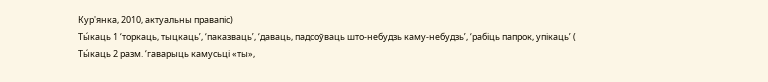Кур'янка, 2010, актуальны правапіс)
Ты́каць 1 ‘торкаць, тыцкаць’, ‘паказваць’, ‘даваць, падсоўваць што-небудзь каму-небудзь’, ‘рабіць папрок, упікаць’ (
Ты́каць 2 разм. ‘гаварыць камусьці «ты»,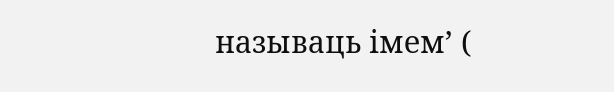называць імем’ (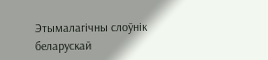Этымалагічны слоўнік беларускай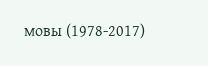мовы (1978-2017)